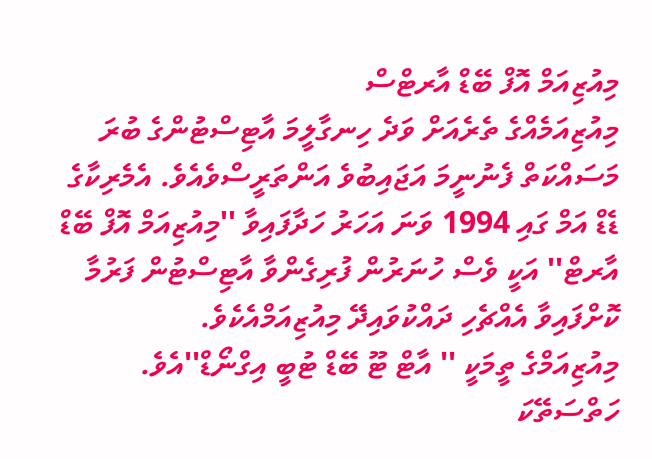މިއުޒިއަމް އޮފް ބޭޑް އާރޓްސް
މިއުޒިއަމެއްގެ ތެރެއަށް ވަދެ ހިނގާލީމަ އާޓިސްޓުންގެ ބުރަ މަސައްކަތް ފެނުނީމަ އަޖައިބުވެ އަންތަރީސްވެއެވެ. އެމެރިކާގެ ޑެޑް އަމް ގައި 1994 ވަނަ އަހަރު ހަދާފައިވާ ''މިއުޒިއަމް އޮފް ބޭޑް އާރޓް'' އަކީ ވެސް ހުނަރުން ފުރިގެންވާ އާޓިސްޓުން ފަރުމާ ކޮށްފައިވާ އެއްޗެހި ދައްކުވައިދޭ މިއުޒިއަމްއެކެވެ.
މިއުޒިއަމްގެ ތީމަކީ '' އާޓް ޓޫ ބޭޑް ޓުބީ އިގްނޯޑް''އެވެ. ހަތްސަތޭކަ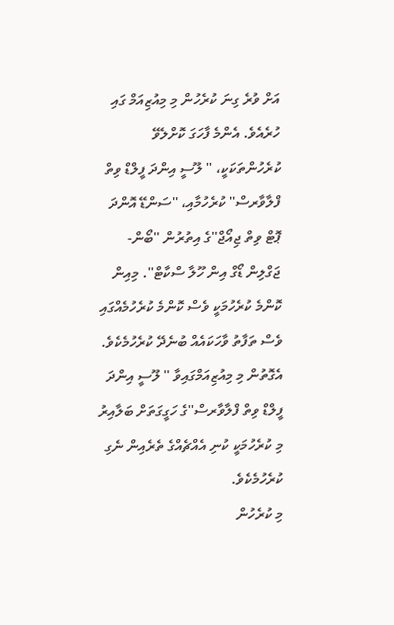އަށް ވުރެ ގިނަ ކުރެހުން މި މިއުޒިއަމް ގައި ހުރެއެވެ. އެންމެ ފާހަގަ ކޮށްލެވޭ ކުރެހުންތަކަކީ، '' ލޫސީ އިންދަ ފީލްޑް ވިތް ފްލާވާރސް'' ކުރެހުމާއި، ''ސަންޑޭ އޮންދަ ޕޮޓް ވިތް ޖިއޯޖް''ގެ އިތުރުން ''ބޯން- ޖަގްލިން ޑޯގް އިން ހޫލާ ސްކާޓް''. މިއިން ކޮންމެ ކުރެހުމަކީ ވެސް ކޮންމެ ކުރެހުމެއްގައި ވެސް ތަފާތު ވާހަކައެއް ބުނެދޭ ކުރެހުމެކެވެ.
އެގޮތުން މި މިއުޒިއަމްގައިވާ '' ލޫސީ އިންދަ ފީލްޑް ވިތް ފްލާވާރސް''ގެ ހަގީގަތަށް ބަލާއިރު މި ކުރެހުމަކީ ކުނި އެއްޗެއްގެ ތެރެއިން ނެގި ކުރެހުމެކެވެ.
މި ކުރެހުން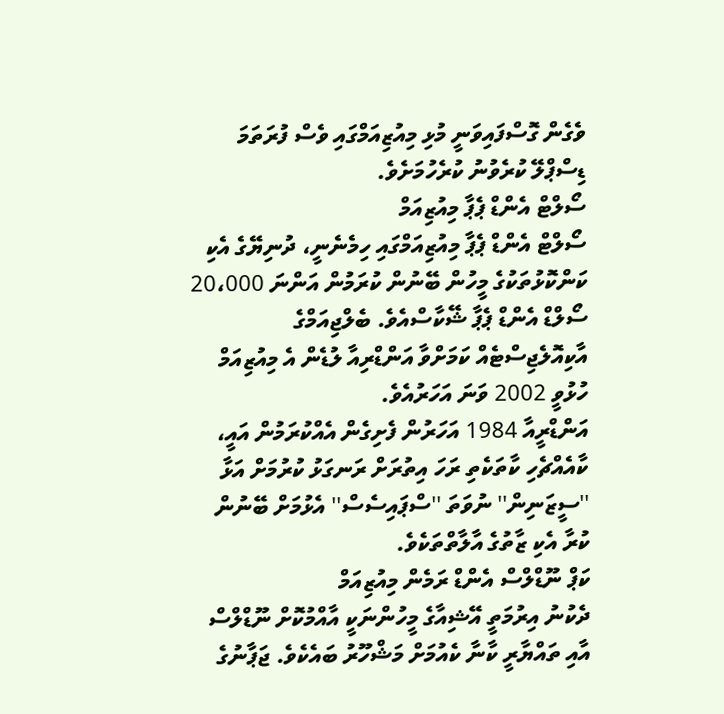ވެގެން ގޮސްފައިވަނީ މުޅި މިއުޒިއަމްގައި ވެސް ފުރަތަމަ ޑިސްޕްލޭ ކުރެވުނު ކުރެހުމަށެވެ.
ސޯލްޓް އެންޑް ޕެޕާ މިއުޒިއަމް
ސޯލްޓް އެންޑް ޕެޕާ މިއުޒިއަމްގައި ހިމެނެނީ، ދުނިޔޭގެ އެކި ކަންކޮޅުތަކުގެ މީހުން ބޭނުން ކުރަމުން އަންނަ 20،000 ސޯލްޑް އެންޑް ޕެޕާ ޝޭކާސްއެވެ. ބެލްޖިއަމްގެ އާކިއޮލެޖިސްޓެއް ކަމަށްވާ އަންޑްރިއާ ލުޑެން އެ މިއުޒިއަމް ހުޅުވީ 2002 ވަނަ އަހަރުއެވެ.
އަންޑްރީއާ 1984 އަހަރުން ފެށިގެން އެއްކުރަމުން އައީ، ކާއެއްޗެހި ކާތަކެތި ރަހަ އިތުރަށް ރަނގަޅު ކުރުމަށް އަޅާ ''ސީޒަނިން'' ނުވަތަ ''ސްޕައިސެސް'' އެޅުމަށް ބޭނުން ކުރާ އެކި ޒާތުގެ އާލާތްތަކެވެ.
ކަޕް ނޫޑްލްސް އެންޑް ރަމެން މިއުޒިއަމް
ދެކުނު އިރުމަތީ އޭޝިއާގެ މީހުންނަކީ އާއްމުކޮށް ނޫޑްލްސް އާއި ތައްޔާރީ ކާނާ ކެއުމަށް މަޝްހޫރު ބައެކެވެ. ޖަޕާނުގެ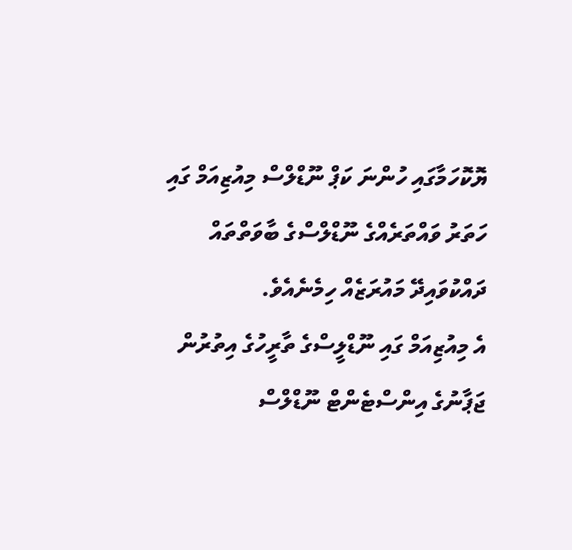ޔޮކޮހަމާގައި ހުންނަ ކަޕް ނޫޑްލްސް މިއުޒިއަމް ގައި ހަތަރު ވައްތަރެއްގެ ނޫޑްލްސްގެ ބާވަތްތައް ދައްކުވައިދޭ މައުރަޒެއް ހިމެނެއެވެ.
އެ މިއުޒިއަމް ގައި ނޫޑްލީސްގެ ތާރީހުގެ އިތުރުން ޖަޕާނުގެ އިންސްޓެންޓް ނޫޑްލްސް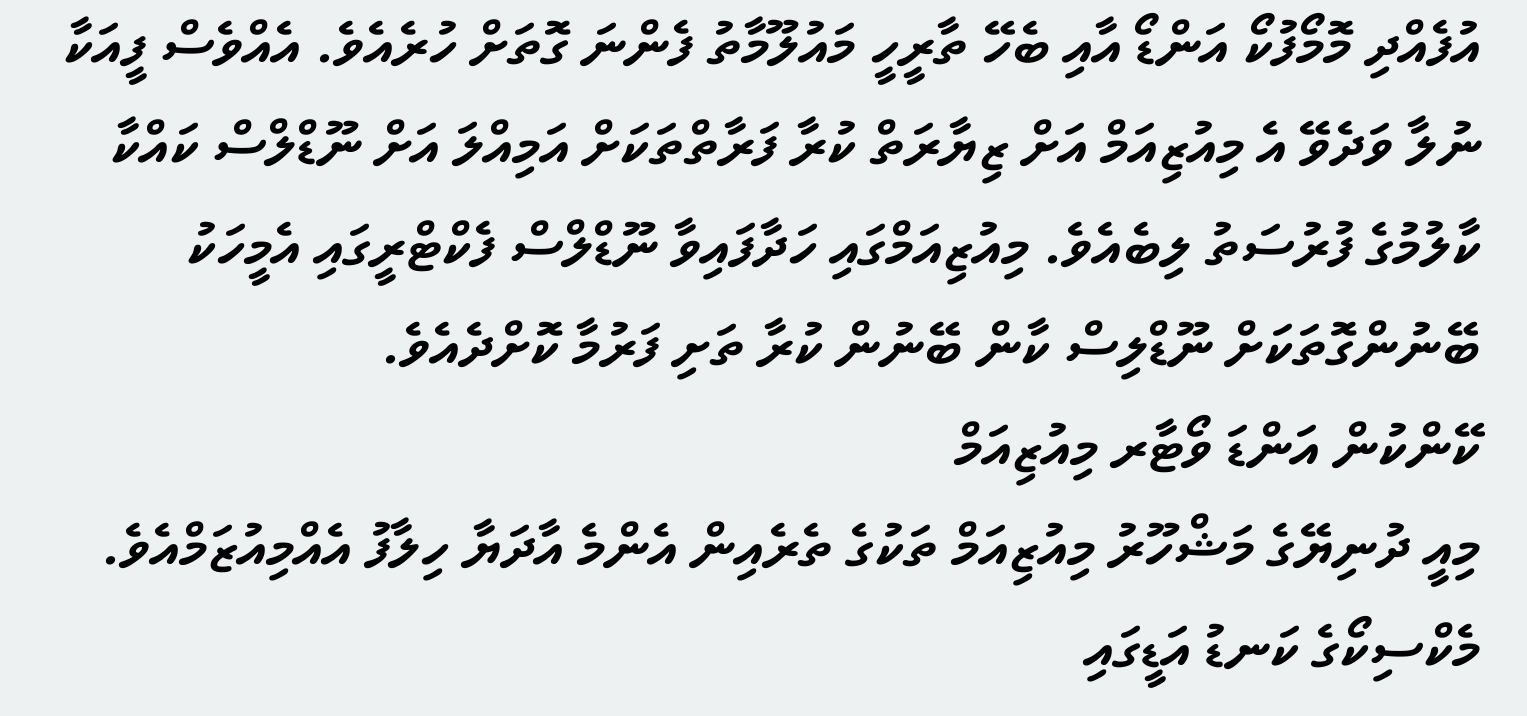އުފެއްދި މޮމޯފުކޯ އަންޑޯ އާއި ބެހޭ ތާރީހީ މައުލޫމާތު ފެންނަ ގޮތަށް ހުރެއެވެ. އެއްވެސް ފީއަކާ ނުލާ ވަދެވޭ އެ މިއުޒިއަމް އަށް ޒިޔާރަތް ކުރާ ފަރާތްތަކަށް އަމިއްލަ އަށް ނޫޑްލްސް ކައްކާ ކާލުމުގެ ފުރުސަތު ލިބެއެވެ. މިއުޒިއަމްގައި ހަދާފައިވާ ނޫޑްލްސް ފެކްޓްރީގައި އެމީހަކު ބޭނުންގޮތަކަށް ނޫޑްލިސް ކާން ބޭނުން ކުރާ ތަށި ފަރުމާ ކޮށްދެއެވެ.
ކޭންކުން އަންޑަ ވޯޓާރ މިއުޒިއަމް
މިއީ ދުނިޔޭގެ މަޝްހޫރު މިއުޒިއަމް ތަކުގެ ތެރެއިން އެންމެ އާދަޔާ ހިލާފު އެއްމިއުޒަމްއެވެ. މެކްސިކޯގެ ކަނޑު އަޑީގައި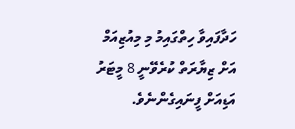ހަދާފައިވާ ހިތްގައިމު މި މިއުޒިއަމް އަށް ޒިޔާރަތް ކުރެވޭނީ 8 މީޓަރު އަޑިއަށް ފީނައިގެންނެވެ.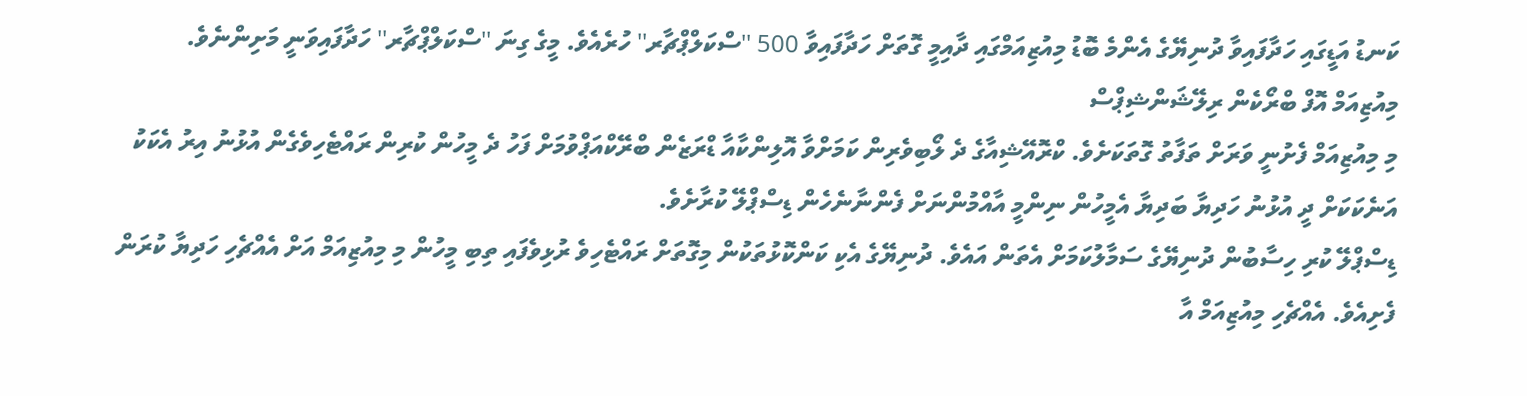ކަނޑު އަޑީގައި ހަދާފައިވާ ދުނިޔޭގެ އެންމެ ބޮޑު މިއުޒިއަމްގައި ދާއިމީ ގޮތަށް ހަދާފައިވާ 500 ''ސްކަލްޕްޗާރ'' ހުރެއެވެ. މީގެ ގިނަ ''ސްކަލްޕްޗާރ'' ހަދާފައިވަނީ މަށިންނެވެ.
މިއުޒިއަމް އޮފް ބްރޯކެން ރިލޭޝަންޝިޕްސް
މި މިއުޒިއަމް ފެށުނީ ވަރަށް ތަފާތު ގޮތަކަށެވެ. ކްރޮއޭޝިއާގެ ދެ ލޯބިވެރިން ކަމަށްވާ އޮލިންކާއާ ޑްރަޒެން ބްރޭކްއަޕްވުމަށް ފަހު ދެ މީހުން ކުރިން ރައްޓެހިވެގެން އުޅުނު އިރު އެކަކު އަނެކަކަށް ދީ އުޅުނު ހަދިޔާ ބަދިޔާ އެމީހުން ނިންމީ އާއްމުންނަށް ފެންނާނެހެން ޑިސްޕްލޭ ކުރާށެވެ.
ޑިސްޕްލޭ ކުރި ހިސާބުން ދުނިޔޭގެ ސަމާލުކަމަށް އެތަން އައެވެ. ދުނިޔޭގެ އެކި ކަންކޮޅުތަކުން މިގޮތަށް ރައްޓެހިވެ ރުޅިވެފައި ތިބި މީހުން މި މިއުޒިއަމް އަށް އެއްޗެހި ހަދިޔާ ކުރަން ފެށިއެވެ. އެއްޗެހި މިއުޒިއަމް އާ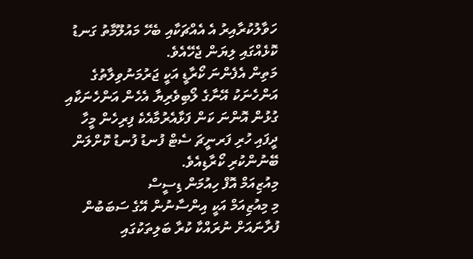ހަވާލުކުރާއިރު އެ އެއްޗަކާއި ބެހޭ މައުލޫމާތު ގަނޑު ކޮޅެއްގައި ލިޔަން ޖެހޭއެވެ.
މަތިން އެފެންނަ ކޯރާޑީ އަކީ ޖަރުމަނުވިލާތުގެ އަންހެނަކު އޭނާގެ ލޯބިވެރިޔާ އެހެން އަންހެނަކާއި ގުޅުން އޮންނަ ކަން ފަޅާއެރުމާއެކެ ފިރިހެން މީހާ ދީފައި ހުރި ފަރނީޗަ ސެޓް ފުނޑު ފުނޑު ކޮށްލަން ބޭނުންކުރި ކޯރާޑިއެވެ.
މިއުޒިއަމް އޮފް ހިއުމަން ޑިސީސް
މި މިއުޒިއަމް އަކީ އިންސާނުން އޭގެ ސަބަބުން ފުރާނައަށް ނުރައްކާ ކުރާ ބަލިތަކުގައި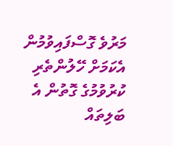މަރުވެ ގޮސްފައިވުމުން އެކަމަށް ހޭލުންތެރި ކުރުވުމުގެ ގޮތުން އެ ބަލިތައް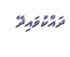ދައްކުވައިދޭ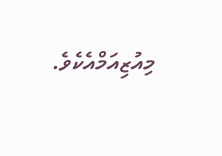މިއުޒިއަމްއެކެވެ.